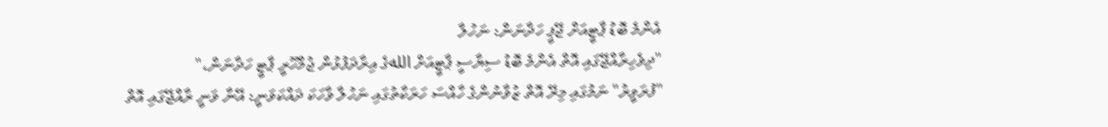އެންމެ ބޮޑު ޕާޓީއަށް ޖޭޕީ ހަދާނަން: ނަހުލާ
"ދިވެހިރާއްޖޭގައި އޮތް އެންމެ ބޮޑު ސިޔާސީ ޕާޓީއަށް اللهގެ އިރާދަފުޅުން ޖުމްހޫރީ ޕާޓީ ހަދާނަން،"
"ފުރަވީރު" ނަމުގައި މިރޭ އޮތް ޒުވާނުންގެ ހާއްސަ ހަރަކާތުގައި ނަހުލާ ވާހަކަ ދައްކަވަނީ: އޭނާ ވަނީ ރާއްޖޭގައި އޮތް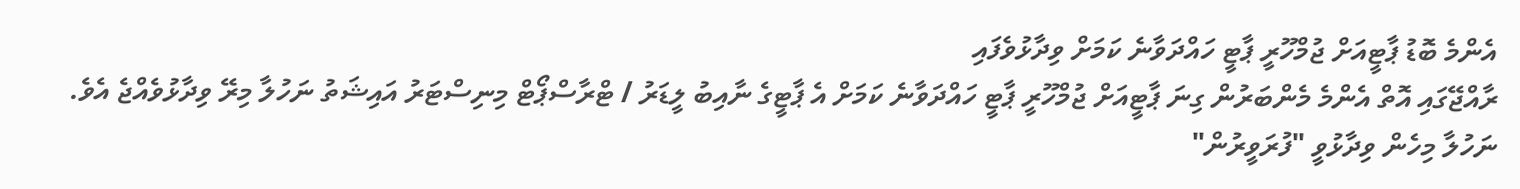އެންމެ ބޮޑު ޕާޓީއަށް ޖުމްހޫރީ ޕާޓީ ހައްދަވާނެ ކަމަށް ވިދާޅުވެފައި
ރާއްޖޭގައި އޮތް އެންމެ މެންބަރުން ގިނަ ޕާޓީއަށް ޖުމްހޫރީ ޕާޓީ ހައްދަވާނެ ކަމަށް އެ ޕާޓީގެ ނާއިބު ލީޑަރު / ޓްރާސްޕޯޓް މިނިސްޓަރު އައިޝަތު ނަހުލާ މިރޭ ވިދާޅުވެއްޖެ އެވެ.
ނަހުލާ މިހެން ވިދާޅުވީ "ފުރަވީރުން"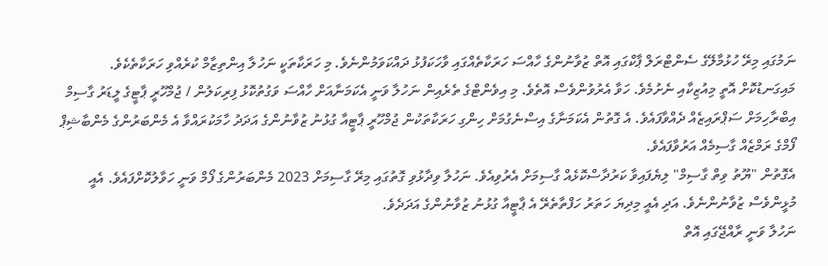ނަމުގައި މިރޭ ހުޅުމާލޭގެ ސެންޓްރަލް ޕާކްގައި އޮތް ޒުވާނުންގެ ހާއްސަ ހަރަކާތެއްގައި ވާހަކަފުޅު ދައްކަވަމުންނެވެ. މި ހަރަކާތަކީ ނަހުލާ އިންތިޒާމް ކުރެއްވި ހަރަކާތެކެވެ.
މައިގަނޑުކޮށް އޮތީ މިއުޒިކާއި ނެށުމެވެ. ހަވާ އެރުވުންވެސް އޮތެވެ. މި އިވެންޓްގެ ތެރެއިން ނަހުލާ ވަނީ އެކަމަނާއަށް ހާއްސަ ވަގުތުކޮޅު ފިރިކަލުން / ޖުމްހޫރީ ޕާޓީގެ ލީޑަރު ގާސިމް އިބްރާހިމަށް ސަޕްރައިޒެއް ދެއްވާފައެވެ. އެ ގޮތުން އެކަމަނާގެ އިސްނެގުމަށް ހިންގި ހަރަކާތަކުން ޖުމްހޫރީ ޕާޓީއާ ގުޅުނު ޒުވާނުންގެ އަދަދު ހާމަކުރައްވާ އެ މެންބަރުންގެ މެންބާޝިޕް ފޯމްގެ ރަމްޒެއް ގާސިމެއް އަރުވާފައެވެ.
އެގޮތުން "ޔޫތު ވިތް ގާސިމް" ލިޔެފައިވާ ކަރުދާސްކޮޅެއް ގާސިމަށް އެރުވިއެވެ. ނަހުލާ ވިދާޅުވި ގޮތުގައި މިރޭ ގާސިމަށް 2023 މެންބަރުންގެ ފޯމް ވަނީ ހަވާލުކޮށްފައެވެ. އެއީ މުޅީންވެސް ޒުވާނުންނެވެ. އަދި އެއީ މިދިޔަ ހަތަރު ހަފްތާތެރޭ އެ ޕާޓީއާ ގުޅުނު ޒުވާނުންގެ އަދަދެވެ.
ނަހުލާ ވަނީ ރާއްޖޭގައި އޮތް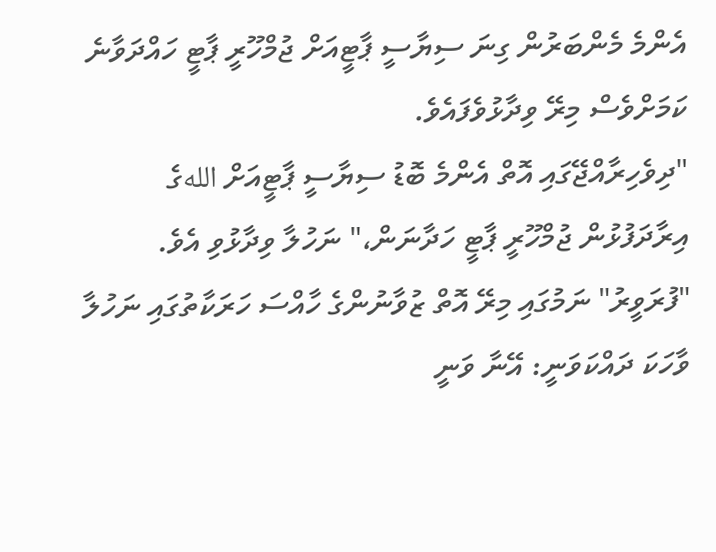އެންމެ މެންބަރުން ގިނަ ސިޔާސީ ޕާޓީއަށް ޖުމްހޫރީ ޕާޓީ ހައްދަވާނެ ކަމަށްވެސް މިރޭ ވިދާޅުވެފައެވެ.
"ދިވެހިރާއްޖޭގައި އޮތް އެންމެ ބޮޑު ސިޔާސީ ޕާޓީއަށް اللهގެ އިރާދަފުޅުން ޖުމްހޫރީ ޕާޓީ ހަދާނަން،" ނަހުލާ ވިދާޅުވި އެވެ.
"ފުރަވީރު" ނަމުގައި މިރޭ އޮތް ޒުވާނުންގެ ހާއްސަ ހަރަކާތުގައި ނަހުލާ ވާހަކަ ދައްކަވަނީ: އޭނާ ވަނީ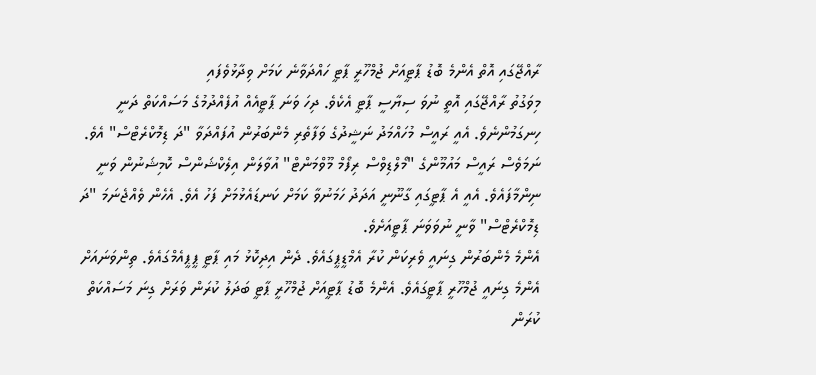ރާއްޖޭގައި އޮތް އެންމެ ބޮޑު ޕާޓީއަށް ޖުމްހޫރީ ޕާޓީ ހައްދަވާނެ ކަމަށް ވިދާޅުވެފައި
މިވަގުތު ރާއްޖޭގައި އޮތީ ނުވަ ސިޔާސީ ޕާޓީ އެކެވެ. ދިހަ ވަނަ ޕާޓީއެއް އުފެއްދުމުގެ މަސައްކަތް ދަނީ ހިނގަމުންނެވެ. އެއީ ރައީސް މުހައްމަދު ނަޝީދުގެ ވަފާތެރި މެންބަރުން އުފައްދަވާ "ދަ ޑިމޮކްރެޓްސް" އެވެ.
ނަމަވެސް ރައީސް މައުމޫންގެ "މޯލްޑިވްސް ރިފޯމް މޫވްމަންޓް" އުވާލަން އިލެކްޝަންސް ކޮމިޝަނުން ވަނީ ނިންމާފައެވެ. އެއީ އެ ޕާޓީގައި ގާނޫނީ އަދަދު ހަމަނުވާ ކަމަށް ކަނޑައެޅުމަށް ފަހު އެވެ. އެހެން ވެއްޖެނަމަ "ދަ ޑިމޮކްރެޓްސް" ވާނީ ނުވަވަނަ ޕާޓީއަށެވެ.
އެންމެ މެންބަރުން ގިނައީ ވެރިކަން ކުރާ އެމްޑީޕީގައެވެ. ދެން އިދިކޮޅު މައި ޕާޓީ ޕީޕީއެމްގައެވެ. ތިންވަނައަށް އެންމެ ގިނައީ ޖުމްހޫރީ ޕާޓީގައެވެ. އެންމެ ބޮޑު ޕާޓީއަށް ޖުމްހޫރީ ޕާޓީ ބަދަލު ކުރަން ވަރަށް ގިނަ މަސައްކަތް ކުރަން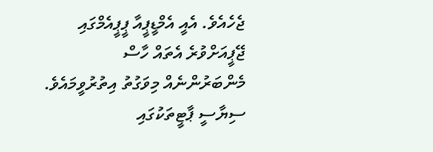ޖެހެއެވެ. އެއީ އެމްޑީޕީއާ ޕީޕީއެމްގައި ޖޭޕީއަށްވުރެ އެތައް ހާސް މެންބަރުންނެއް މިވަގުތު އިތުރުވީމައެވެ.
ސިޔާސީ ޕާޓީތަކުގައި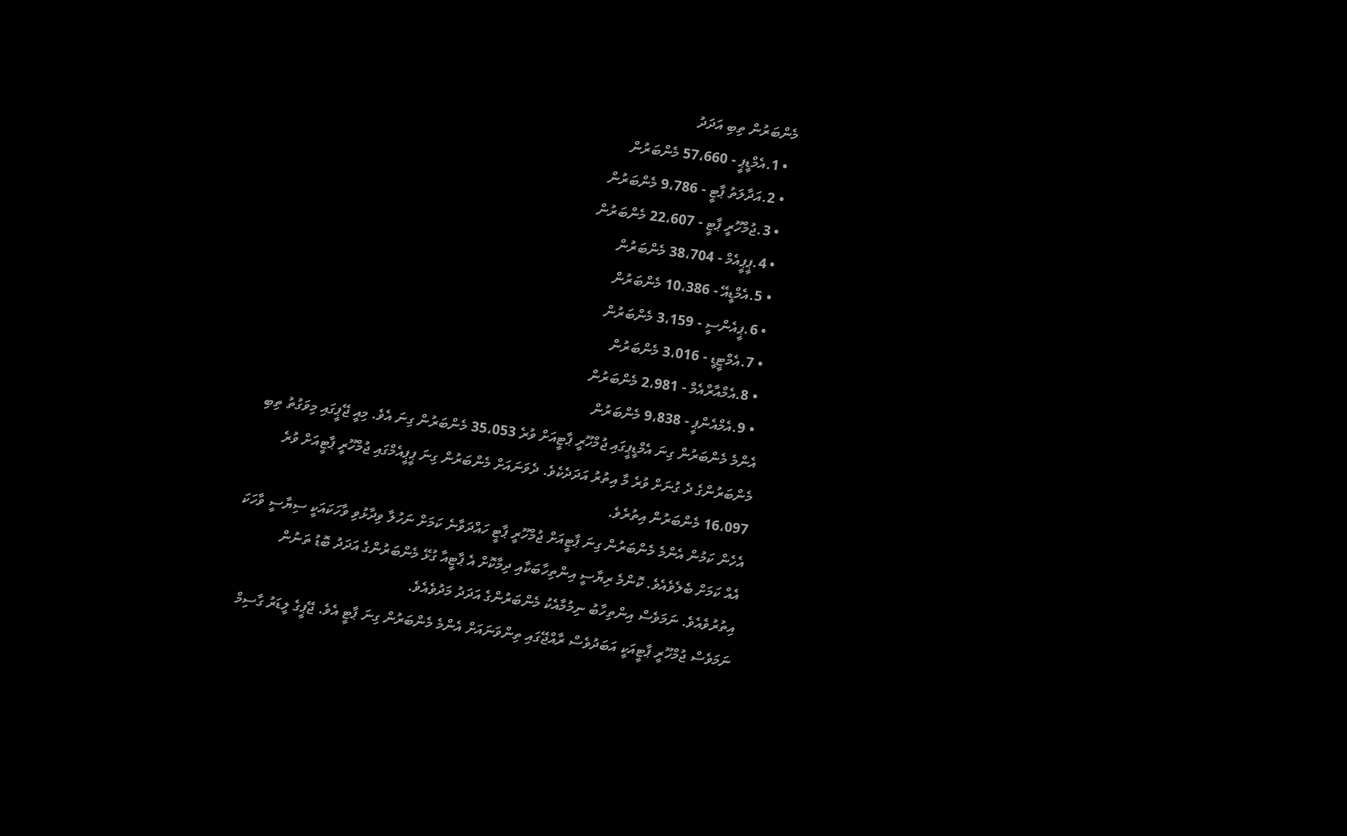މެންބަރުން ތިބި އަދަދު
  • 1.އެމްޑީޕީ - 57،660 މެންބަރުން
  • 2.އަދާލަތު ޕާޓީ - 9،786 މެންބަރުން
  • 3.ޖުމްހޫރީ ޕާޓީ - 22،607 މެންބަރުން
  • 4.ޕީޕީއެމް - 38،704 މެންބަރުން
  • 5.އެމްޑީއޭ - 10،386 މެންބަރުން
  • 6.ޕީއެންސީ - 3،159 މެންބަރުން
  • 7.އެމްޓީޑީ - 3،016 މެންބަރުން
  • 8.އެމްއާރްއެމް - 2،981 މެންބަރުން
  • 9.އެމްއެންޕީ - 9،838 މެންބަރުން
އެންމެ މެންބަރުން ގިނަ އެމްޑީޕީގައި ޖުމްހޫރީ ޕާޓީއަށް ވުރެ 35،053 މެންބަރުން ގިނަ އެވެ. މިއީ ޖޭޕީގައި މިވަގުތު ތިބި މެންބަރުންގެ ދެ ގުނަށް ވުރެ މާ އިތުރު އަދަދެކެވެ. ދެވަނައަށް މެންބަރުން ގިނަ ޕީޕީއެމްގައި ޖުމްހޫރީ ޕާޓީއަށް ވުރެ 16،097 މެންބަރުން އިތުރެވެ.
އެހެން ކަމުން އެންމެ މެންބަރުން ގިނަ ޕާޓީއަށް ޖުމްހޫރީ ޕާޓީ ހައްދަވާނެ ކަމަށް ނަހުލާ ވިދާޅުވި ވާހަކައަކީ ސިޔާސީ ވާހަކަ އެއް ކަމަށް ބެލެވެއެވެ. ކޮންމެ ރިޔާސީ އިންތިހާބަކާއި ދިމާކޮށް އެ ޕާޓީއާ ގުޅޭ މެންބަރުންގެ އަދަދު ބޮޑު ތަނުން އިތުރުވެއެވެ. ނަމަވެސް އިންތިހާބު ނިމުމާއެކު މެންބަރުންގެ އަދަދު މަދުވެއެވެ.
ނަމަވެސް ޖުމްހޫރީ ޕާޓީއަކީ އަބަދުވެސް ރާއްޖޭގައި ތިންވަނައަށް އެންމެ މެންބަރުން ގިނަ ޕާޓީ އެވެ. ޖޭޕީގެ ލީޑަރު ގާސިމް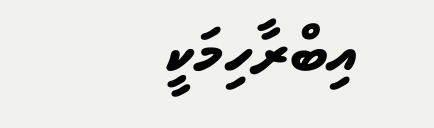އިބްރާހިމަކީ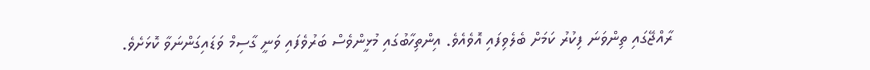ރާއްޖޭގައި ތިންވަނަ ފިކުރު ކަމަށް ބެލެވިފައި އޮވެއެވެ. އިންތިހާބުގައި މުޅީންވެސް ބަރުވެފައި ވަނީ ގާސިމް ވަޑައިގަންނަވާ ކޮޅަށެވެ.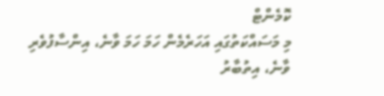ކޮމެންޓް
މި މަސައްކަތުގައި އަހަރެމެން ހަމަ ހަމަ ވާނެ، އިންސާފުވެރި ވާނެ، އިތުބާރު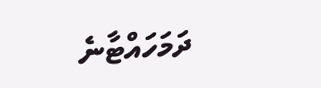ދަމަހައްޓާނެ